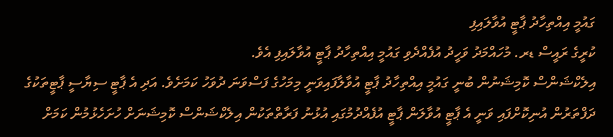ގައުމީ އިއްތިހާދު ޕާޓީ އުވާލައިފި
ކުރީގެ ރައީސް ޑރ. މުހައްމަދު ވަހީދު އުފެއްދެވި ގައުމީ އިއްތިހާދު ޕާޓީ އުވާލައިފި އެވެ.
އިލެކްޝަންސް ކޮމިޝަނުން ބުނީ ގައުމީ އިއްތިހާދު ޕާޓީ އުވާލާފައިވަނީ މިމަހުގެ ފަސްވަނަ ދުވަހު ކަމަށެވެ. އަދި އެ ޕާޓީ ސިޔާސީ ޕާޓީތަކުގެ ދަފްތަރުން އުނިކޮށްފައި ވަނީ އެ ޕާޓީ އުވާލަން ޕާޓީ އުފެއްދުމުގައި އުޅުނު ފަރާތްތަކުން އިލެކްޝަންސް ކޮމިޝަނަށް ހުށަހެޅުމުން ކަމަށް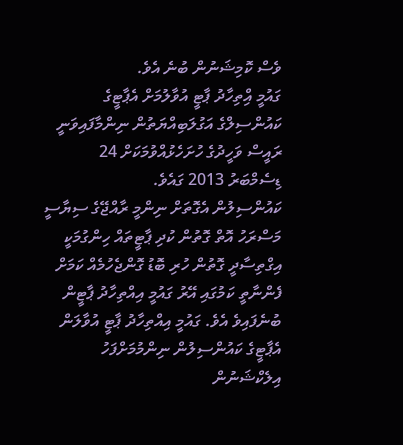ވެސް ކޮމިޝަނުން ބުނެ އެވެ.
ގައުމީ އިްތިހާދު ޕާޓީ އުވާލުމަށް އެޕާޓީގެ ކައުންސިލްގެ އަގުލަބިއްޔަތުން ނިންމާފައިވަނީ ރައީސް ވަހީދުގެ ހުށަހެޅުއްވުމަކަށް 24 ޑިސެމްބަރު 2013 ގައެވެ.
ކައުންސިލުން އެގޮތަށް ނިންމީ ރާއްޖޭގެ ސިޔާސީ މަސްރަހު އޮތް ގޮތުން ކުދި ޕާޓީތައް ހިންގުމަކީ އިގްތިސާދީ ގޮތުން ހުރި ބޮޑު ގޮންޖެހުމެއް ކަމަށް ފެންނާތީ ކަމުގައި އޭރު ގައުމީ އިއްތިހާދު ޕާޓީން ބުނެފައިވެ އެވެ. ގައުމީ އިއްތިހާދު ޕާޓީ އުވާލަން އެޕާޓީގެ ކައުންސިލުން ނިންމުމަށްފަހު އިލެކްޝަނުން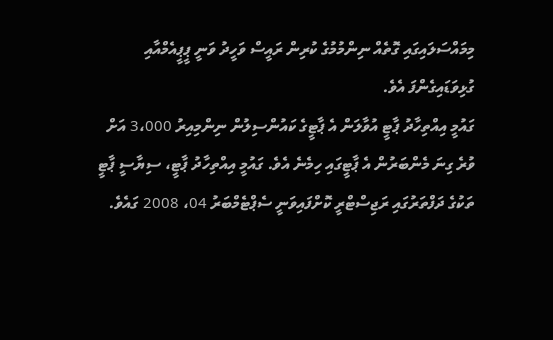މިމައްސަލައިގައި ގޮތެއް ނިންމުމުގެ ކުރިން ރައީސް ވަހީދު ވަނީ ޕީޕީއެމްއާއި ގުޅިވަޑައިގެންފަ އެވެ.
ގައުމީ އިއްތިހާދު ޕާޓީ އުވާލަން އެ ޕާޓީގެ ކައުންސިލުން ނިންމިއިރު 3،000 އަށް ވުރެ ގިނަ މެންބަރުން އެ ޕާޓީގައި ހިމެނެ އެވެ. ގައުމީ އިއްތިހާދު ޕާޓީ، ސިޔާސީ ޕާޓީ ތަކުގެ ދަފްތަރުގައި ރަޖިސްޓްރީ ކޮށްފައިވަނީ ސެޕްޓެމްބަރު 04، 2008 ގައެވެ.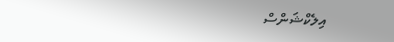އިލެކްޝަންސް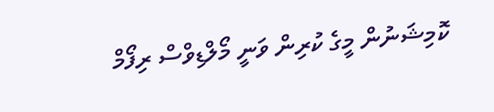ކޮމިޝަނުން މީގެ ކުރިން ވަނީ މޯލްޑިވްސް ރިފޯމް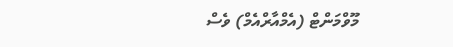މޫވްމަންޓް (އެމްއާރްއެމް) ވެސް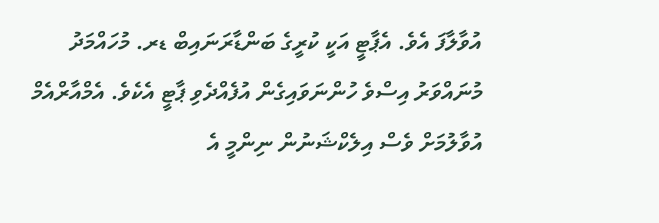އުވާލާފަ އެވެ. އެޕާޓީ އަކީ ކުރީގެ ބަންޑާރަނައިބް ޑރ. މުހައްމަދު މުނައްވަރު އިސްވެ ހުންނަވައިގެން އުފެއްދެވި ޕާޓީ އެކެވެ. އެމްއާރްއެމް އުވާލުމަށް ވެސް އިލެކްޝަނުން ނިންމީ އެ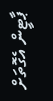ޕާޓީން އެގޮތަށް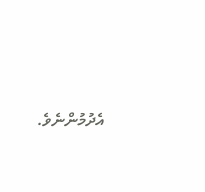އެދުމުންނެވެ.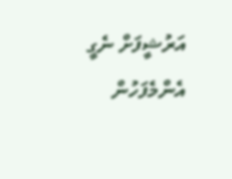އަރުޝީފަށް ނެގީ
އެންމެފަހުން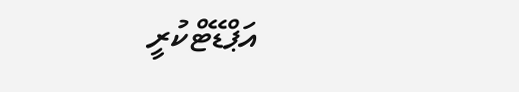އަޕްޑޭޓްކުރީ